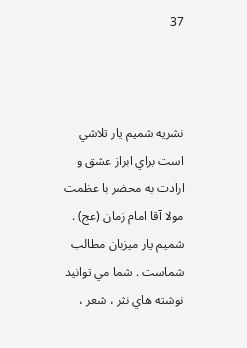37



نشريه شميم يار تلاشي است براي ابراز عشق و ارادت به محضر با عظمت مولا آقا امام زمان (عج) . شميم يار ميزبان مطالب شماست . شما مي توانيد نوشته هاي نثر ، شعر ،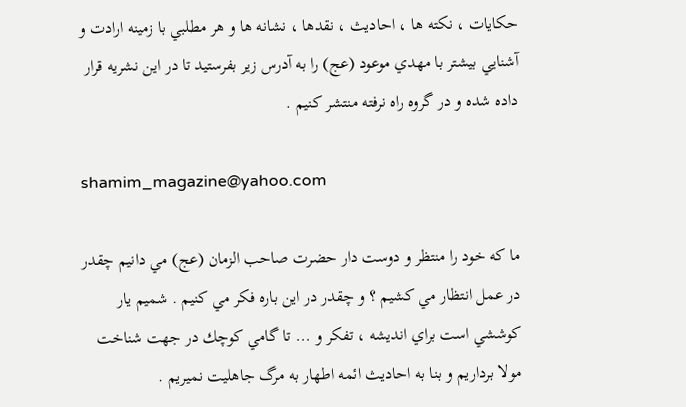حكايات ، نكته ها ، احاديث ، نقدها ، نشانه ها و هر مطلبي با زمينه ارادت و آشنايي بيشتر با مهدي موعود (عج) را به آدرس زير بفرستيد تا در اين نشريه قرار داده شده و در گروه راه نرفته منتشر كنيم .

shamim_magazine@yahoo.com

ما كه خود را منتظر و دوست دار حضرت صاحب الزمان (عج) مي دانيم چقدر در عمل انتظار مي كشيم ؟ و چقدر در اين باره فكر مي كنيم . شميم يار كوششي است براي انديشه ، تفكر و ... تا گامي كوچك در جهت شناخت مولا برداريم و بنا به احاديث ائمه اطهار به مرگ جاهليت نميريم .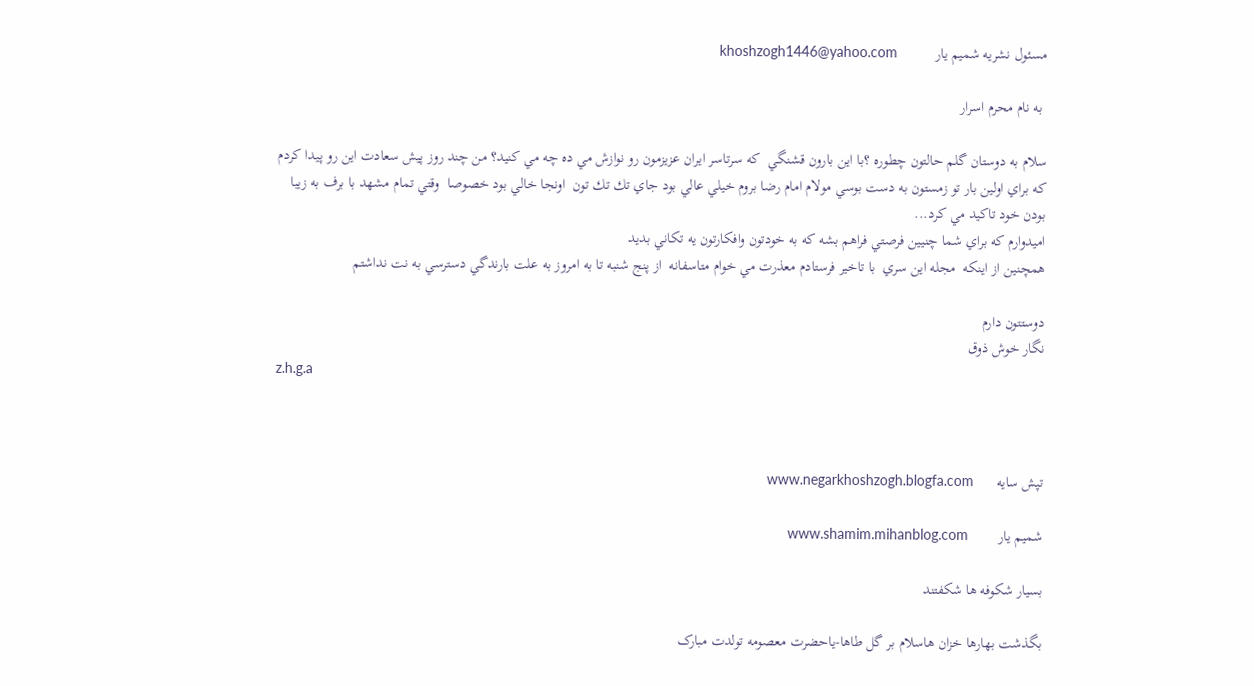مسئول نشريه شميم يار          khoshzogh1446@yahoo.com

 به نام محرم اسرار

سلام به دوستان گلم حالتون چطوره ؟با اين بارون قشنگي  كه سرتاسر ايران عزيزمون رو نوازش مي ده چه مي كنيد؟ من چند روز پيش سعادت اين رو پيدا كردم كه براي اولين بار تو زمستون به دست بوسي مولام امام رضا بروم خيلي عالي بود جاي تك تك تون  اونجا خالي بود خصوصا  وقتي تمام مشهد با برف به زيبا بودن خود تاكيد مي كرد...
اميدوارم كه براي شما چنيين فرصتي فراهم بشه كه به خودتون وافكارتون يه تكاني بديد
همچنين از اينكه  مجله اين سري  با تاخير فرستادم معذرت مي خوام متاسفانه  از پنج شنبه تا به امروز به علت بارندگي دسترسي به نت نداشتم

دوستتون دارم
نگار خوش ذوق
z.h.g.a



تپش سايه      www.negarkhoshzogh.blogfa.com

شميم يار        www.shamim.mihanblog.com

بسيار شکوفه ها شکفتند

بگذشت بهارها خزان هاسلام بر گل طاها-یاحضرت معصومه تولدت مبارک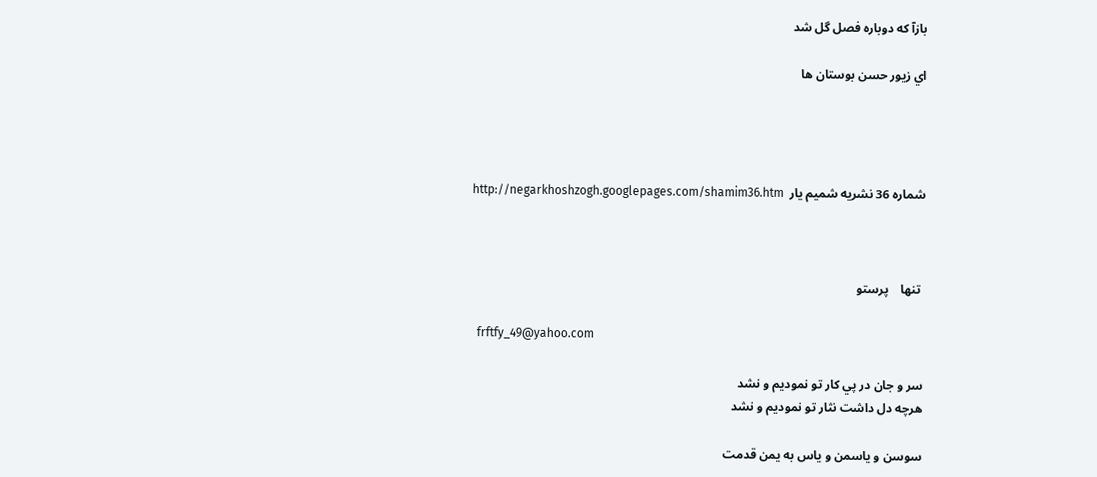بازآ که دوباره فصل گل شد

اي زيور حسن بوستان ها




شماره 36 نشريه شميم يار  http://negarkhoshzogh.googlepages.com/shamim36.htm



 تنها    پرستو

  frftfy_49@yahoo.com

سر و جان در پي كار تو نموديم و نشد
هرچه دل داشت نثار تو نموديم و نشد

سوسن و ياسمن و ياس به يمن قدمت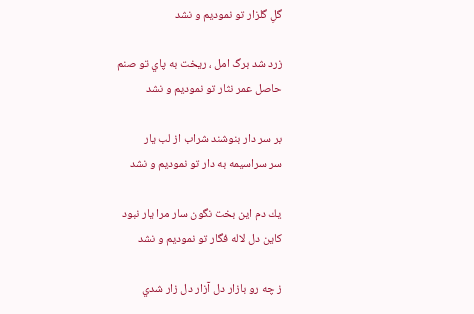گلِ گلزار تو نموديم و نشد

زرد شد برگ امل ، ريخت به پاي تو صنم
حاصل عمر نثار تو نموديم و نشد

بر سر دار بنوشند شراب از لب يار
سر سراسيمه به دار تو نموديم و نشد

يك دم اين بخت نگون سار مرا يار نبود
كاين دل لاله فگار تو نموديم و نشد

ز چه رو بازار دل آزار دل زار شدي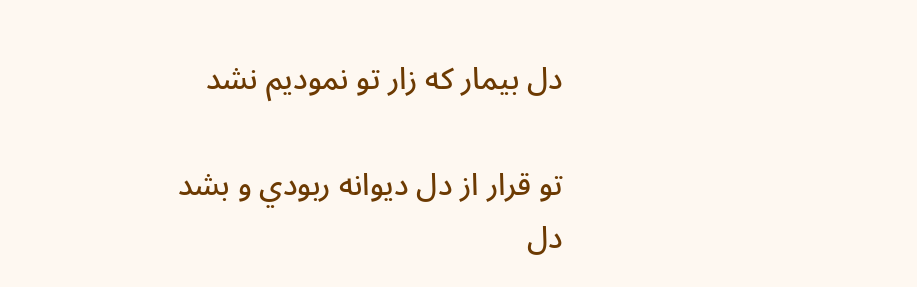دل بيمار كه زار تو نموديم نشد

تو قرار از دل ديوانه ربودي و بشد
دل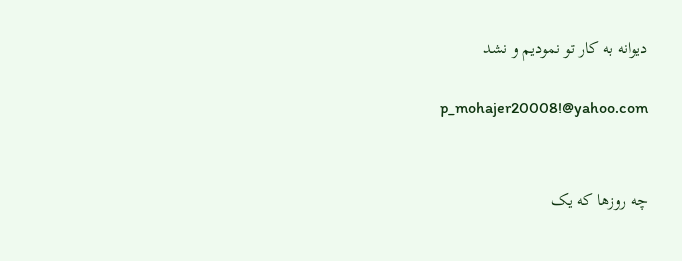ديوانه به كار تو نموديم و نشد

p_mohajer20008!@yahoo.com


چه روزها که يک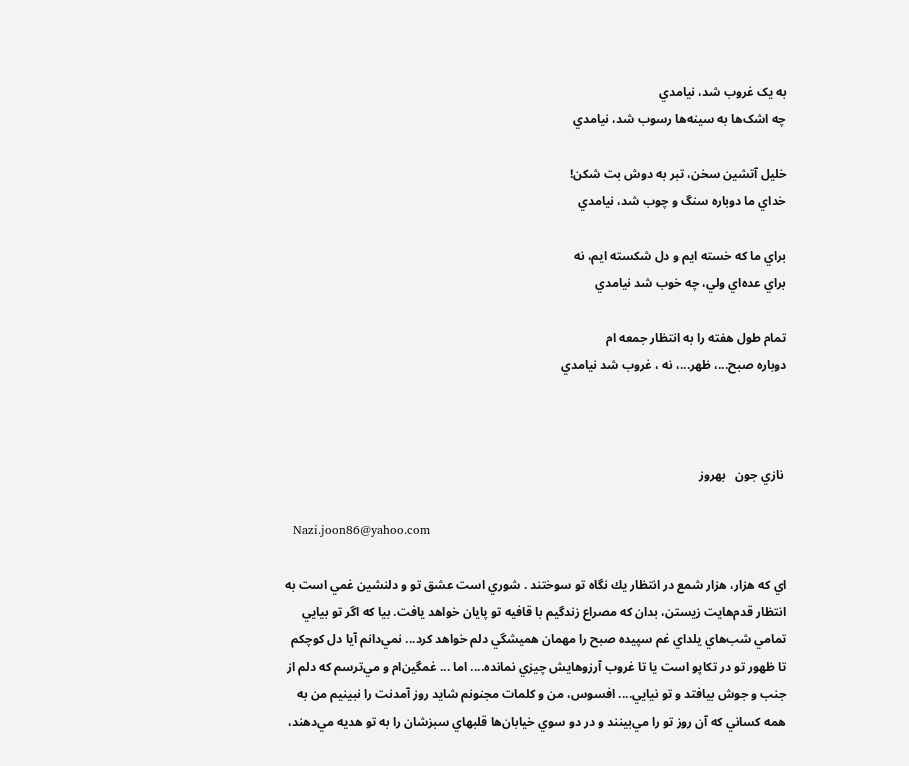به يک غروب شد، نيامدي
چه اشک‌ها به سينه‌ها رسوب شد، نيامدي

خليل آتشين سخن، تبر به دوش بت شکن!
خداي ما دوباره سنگ و چوب شد، نيامدي

براي ما که خسته ايم و دل شکسته ايم، نه
براي عده‌اي ولي، چه خوب شد نيامدي

تمام طول هفته را به انتظار جمعه ام
دوباره صبح...، ظهر...، نه ، غروب شد نيامدي



 نازي جون   بهروز

  Nazi.joon86@yahoo.com

اي كه هزار، هزار شمع در انتظار يك نگاه تو سوختند . شوري است عشق تو و دلنشين غمي است به انتظار قدم‌‌هايت زيستن، بدان كه مصراع زندگيم با قافيه تو پايان خواهد يافت. بيا كه اگر تو بيايي تمامي شب‌هاي يلداي غم سپيده صبح را مهمان هميشگي دلم خواهد كرد... نمي‌دانم آيا دل كوچكم تا ظهور تو در تكاپو است يا تا غروب آرزوهايش چيزي نمانده.... اما ... غمگين‌ام و مي‌ترسم كه دلم از جنب و جوش بيافتد و تو نيايي.... افسوس، من و كلمات مجنونم شايد روز آمدنت را نبينيم من به همه كساني كه آن روز تو را مي‌بينند و در دو سوي خيابان‌ها قلبهاي سبزشان را به تو هديه مي‌دهند،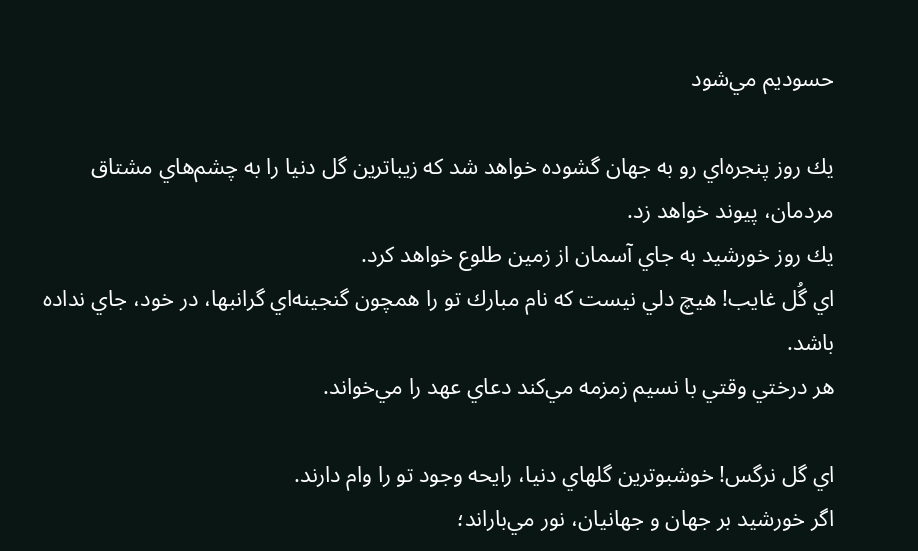حسوديم مي‌شود

يك روز پنجره‌اي رو به جهان گشوده خواهد شد كه زيباترين گل دنيا را به چشم‌هاي مشتاق مردمان، پيوند خواهد زد.
يك روز خورشيد به جاي آسمان از زمين طلوع خواهد كرد.
اي گُل غايب! هيچ دلي نيست كه نام مبارك تو را همچون گنجينه‌اي گرانبها، در خود، جاي نداده باشد.
هر درختي وقتي با نسيم زمزمه مي‌كند دعاي عهد را مي‌خواند.

اي گل نرگس! خوشبوترين گلهاي دنيا، رايحه وجود تو را وام دارند.
اگر خورشيد بر جهان و جهانيان، نور مي‌باراند؛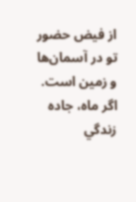از فيض حضور تو در آسمان‌ها و زمين است. اگر ماه، جاده زندگي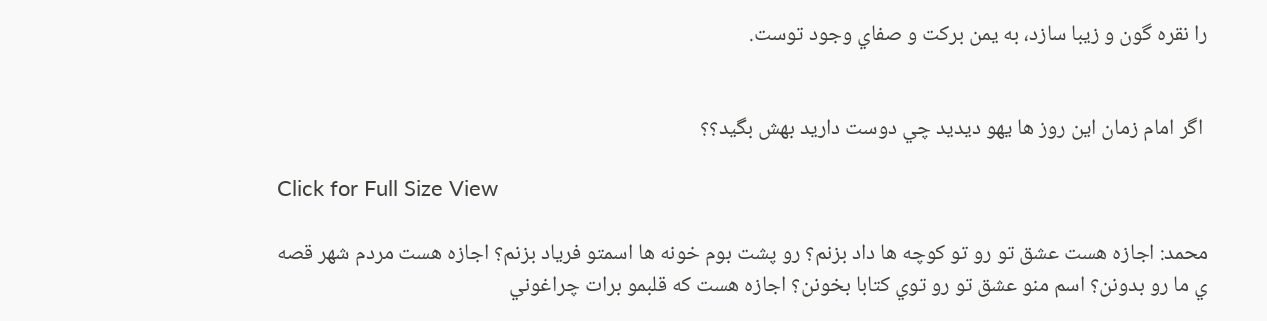را نقره گون و زيبا سازد، به يمن بركت و صفاي وجود توست.


 اگر امام زمان اين روز ها يهو ديديد چي دوست داريد بهش بگيد؟؟

Click for Full Size View

محمد: اجازه هست عشق تو رو تو كوچه ها داد بزنم؟ رو پشت بوم خونه ها اسمتو فرياد بزنم؟ اجازه هست مردم شهر قصه ي ما رو بدونن؟ اسم منو عشق تو رو توي كتابا بخونن؟ اجازه هست كه قلبمو برات چراغوني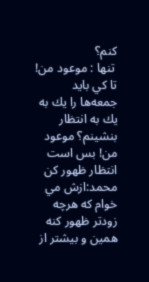كنم؟
 تنها : موعود من! تا كي بايد جمعه‌ها را يك به يك به انتظار بنشينم؟ موعود من! بس است انتظار ظهور كن
محمد:ازش مي خوام كه هرچه زودتر ظهور كنه همين و بيشتر از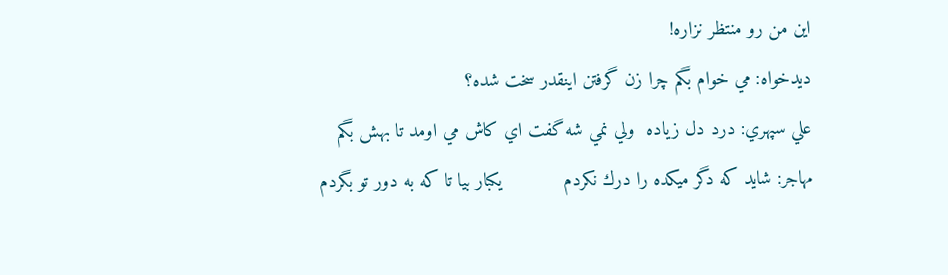اين من رو منتظر نزاره!
ديدخواه: مي خوام بگم چرا زن گرفتن اينقدر سخت شده؟
علي سپهري: درد دل زياده  ولي نمي شه گفت اي كاش مي اومد تا بهش بگم
مهاجر: شايد كه دگر ميكده را درك نكردم           يكبار بيا تا كه به دور تو بگردم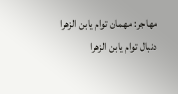مهاجر: مهمان توام يابن الزهرا                       دنبال توام يابن الزهرا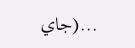...(جاي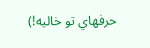حرفهاي تو خاليه!)